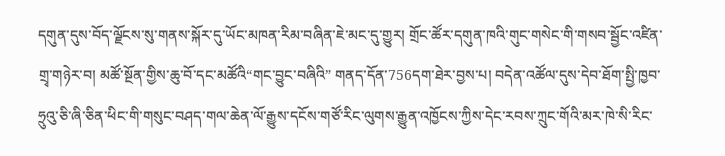དགུན་དུས་བོད་ལྗོངས་སུ་གནས་སྐོར་དུ་ཡོང་མཁན་རིམ་བཞིན་ཇེ་མང་དུ་གྱུར། གྲོང་ཚོར་དགུན་ཁའི་གུང་གསེང་གི་གསབ་སྦྱོང་འཛིན་གྲྭ་གཉེར་བ། མཚོ་སྔོན་གྱིས་ཆུ་བོ་དང་མཚོའི“གང་བྱུང་བཞིའི” གནད་དོན་756དག་ཐེར་བྱས་པ། བདེན་འཚོལ་དུས་དེབ་ཐོག་སྤྱི་ཁྱབ་ཧྲུའུ་ཅི་ཞི་ཅིན་ཕིང་གི་གསུང་བཤད་གལ་ཆེན་ལོ་རྒྱུས་དངོས་གཙོ་རིང་ལུགས་རྒྱུན་འཁྱོངས་ཀྱིས་དེང་རབས་ཀྲུང་གོའི་མར་ཁེ་སི་རིང་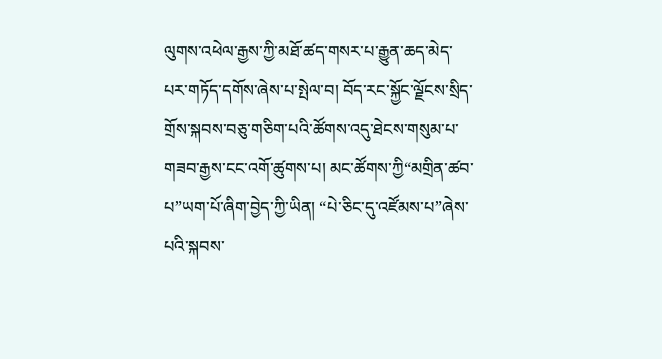ལུགས་འཕེལ་རྒྱས་ཀྱི་མཐོ་ཚད་གསར་པ་རྒྱུན་ཆད་མེད་པར་གཏོད་དགོས་ཞེས་པ་སྤེལ་བ། བོད་རང་སྐྱོང་ལྗོངས་སྲིད་གྲོས་སྐབས་བཅུ་གཅིག་པའི་ཚོགས་འདུ་ཐེངས་གསུམ་པ་གཟབ་རྒྱས་ངང་འགོ་ཚུགས་པ། མང་ཚོགས་ཀྱི“མགྲིན་ཚབ་པ”ཡག་པོ་ཞིག་བྱེད་ཀྱི་ཡིན། “པེ་ཅིང་དུ་འཛོམས་པ”ཞེས་པའི་སྐབས་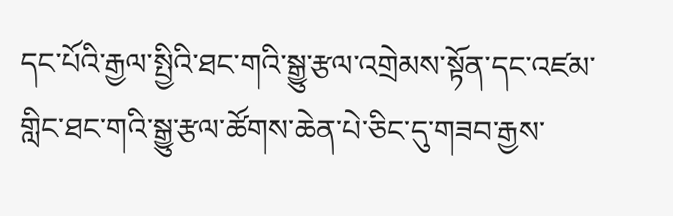དང་པོའི་རྒྱལ་སྤྱིའི་ཐང་གའི་སྒྱུ་རྩལ་འགྲེམས་སྟོན་དང་འཛམ་གླིང་ཐང་གའི་སྒྱུ་རྩལ་ཚོགས་ཆེན་པེ་ཅིང་དུ་གཟབ་རྒྱས་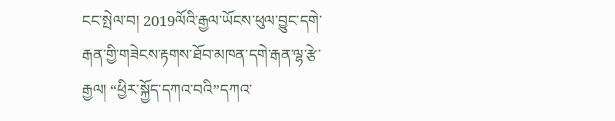ངང་སྤེལ་བ། 2019ལོའི་རྒྱལ་ཡོངས་ཕུལ་བྱུང་དགེ་རྒན་གྱི་གཟེངས་རྟགས་ཐོབ་མཁན་དགེ་རྒན་ལྷ་རྩེ་རྒྱལ། “ཕྱིར་སྐྱོད་དཀའ་བའི”དཀའ་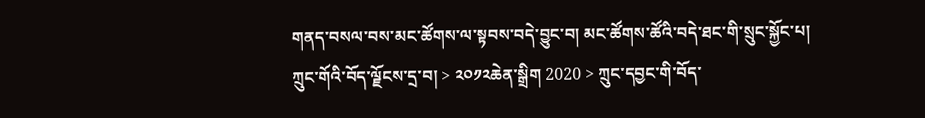གནད་བསལ་བས་མང་ཚོགས་ལ་སྟབས་བདེ་བྱུང་བ། མང་ཚོགས་ཚོའི་བདེ་ཐང་གི་སྲུང་སྐྱོང་པ།
ཀྲུང་གོའི་བོད་ལྗོངས་དྲ་བ། > ༢༠༡༢ཆེན་སྒྲིག 2020 > ཀྲུང་དབྱང་གི་བོད་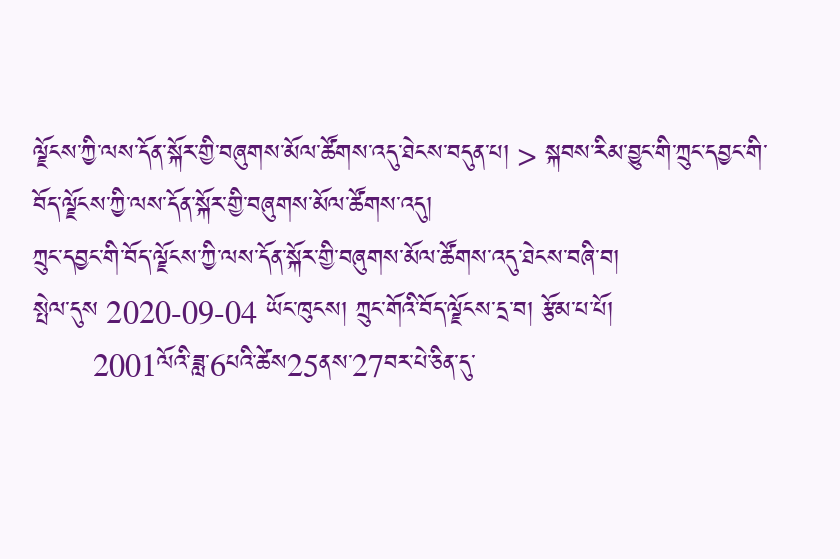ལྗོངས་ཀྱི་ལས་དོན་སྐོར་གྱི་བཞུགས་མོལ་ཚོགས་འདུ་ཐེངས་བདུན་པ། > སྐབས་རིམ་བྱུང་གི་ཀྲུང་དབྱང་གི་བོད་ལྗོངས་ཀྱི་ལས་དོན་སྐོར་གྱི་བཞུགས་མོལ་ཚོགས་འདུ།
ཀྲུང་དབྱང་གི་བོད་ལྗོངས་ཀྱི་ལས་དོན་སྐོར་གྱི་བཞུགས་མོལ་ཚོགས་འདུ་ཐེངས་བཞི་བ།
སྤེལ་དུས 2020-09-04 ཡོང་ཁུངས། ཀྲུང་གོའི་བོད་ལྗོངས་དྲ་བ། རྩོམ་པ་པོ།
       2001ལོའི་ཟླ་6པའི་ཚེས25ནས་27བར་པེ་ཅིན་དུ་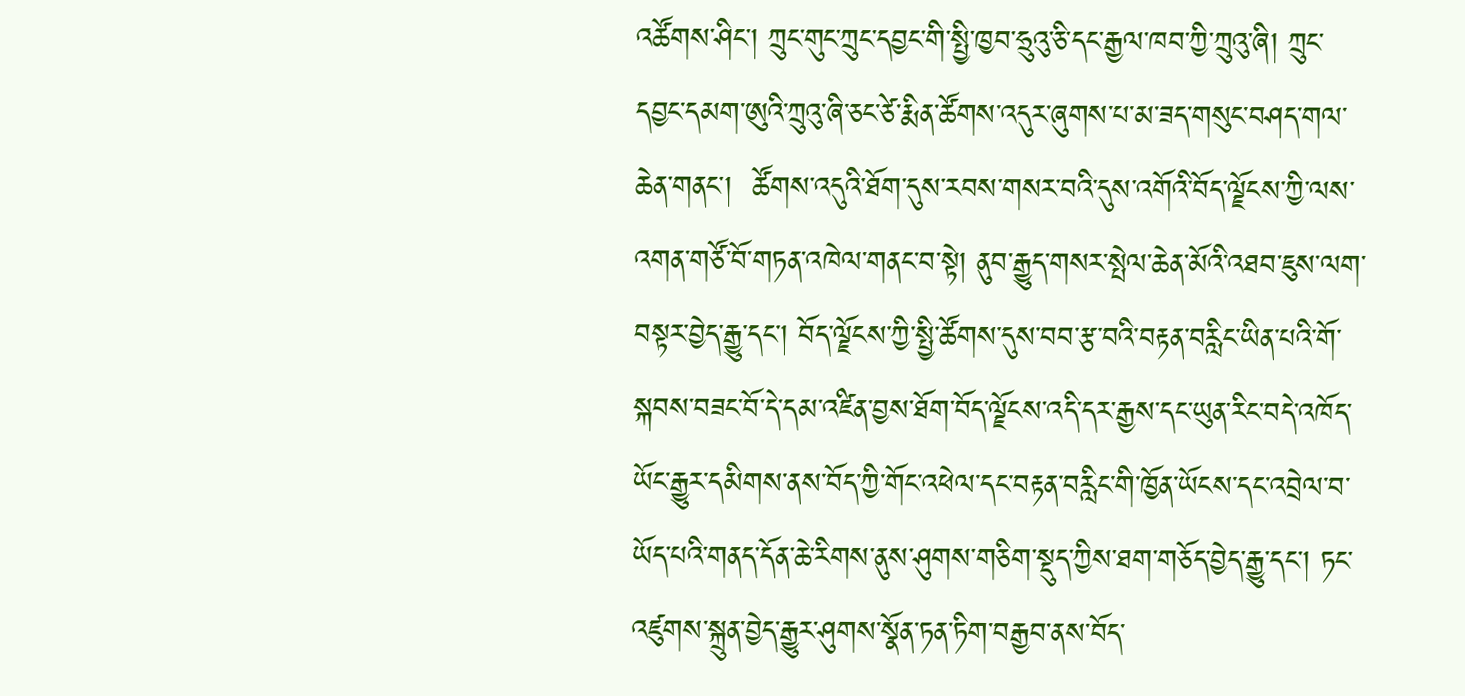འཚོགས་ཤིང་། ཀྲུང་གུང་ཀྲུང་དབྱང་གི་སྤྱི་ཁྱབ་ཧྲུའུ་ཅི་དང་རྒྱལ་ཁབ་ཀྱི་ཀྲུའུ་ཞི། ཀྲུང་དབྱང་དམག་ཨུའི་ཀྲུའུ་ཞི་ཅང་ཙེ་རྨིན་ཚོགས་འདུར་ཞུགས་པ་མ་ཟད་གསུང་བཤད་གལ་ཆེན་གནང་།  ཚོགས་འདུའི་ཐོག་དུས་རབས་གསར་བའི་དུས་འགོའི་བོད་ལྗོངས་ཀྱི་ལས་འགན་གཙོ་བོ་གཏན་འཁེལ་གནང་བ་སྟེ། ནུབ་རྒྱུད་གསར་སྤེལ་ཆེན་མོའི་འཐབ་ཇུས་ལག་བསྟར་བྱེད་རྒྱུ་དང་། བོད་ལྗོངས་ཀྱི་སྤྱི་ཚོགས་དུས་བབ་རྩ་བའི་བརྟན་བརླིང་ཡིན་པའི་གོ་སྐབས་བཟང་བོ་དེ་དམ་འཛིན་བྱས་ཐོག་བོད་ལྗོངས་འདི་དར་རྒྱས་དང་ཡུན་རིང་བདེ་འཁོད་ཡོང་རྒྱུར་དམིགས་ནས་བོད་ཀྱི་གོང་འཕེལ་དང་བརྟན་བརླིང་གི་ཁྱོན་ཡོངས་དང་འབྲེལ་བ་ཡོད་པའི་གནད་དོན་ཆེ་རིགས་ནུས་ཤུགས་གཅིག་སྡུད་ཀྱིས་ཐག་གཅོད་བྱེད་རྒྱུ་དང་། ཏང་འཛུགས་སྐྲུན་བྱེད་རྒྱུར་ཤུགས་སྣོན་ཏན་ཏིག་བརྒྱབ་ནས་བོད་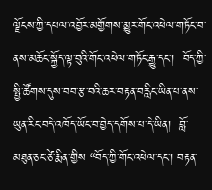ལྗོངས་ཀྱི་དཔལ་འབྱོར་མགྱོགས་མྱུར་གོང་འཕེལ་གཏོང་བ་ནས་མཆོང་སྐྱོད་ལྟ་བུའི་གོང་འཕེལ་གཏོང་རྒྱུ་དང་།  བོད་ཀྱི་སྤྱི་ཚོགས་དུས་བབ་རྩ་བའི་ཆར་བརྟན་བརླིང་ཡིན་པ་ནས་ཡུན་རིང་བདེ་འཁོད་ཡོང་བ་བྱེད་དགོས་པ་དེ་ཡིན།  བློ་མཐུན་ཅང་ཙེ་རྨིན་གྱིས “བོད་ཀྱི་གོང་འཕེལ་དང་། བརྟན་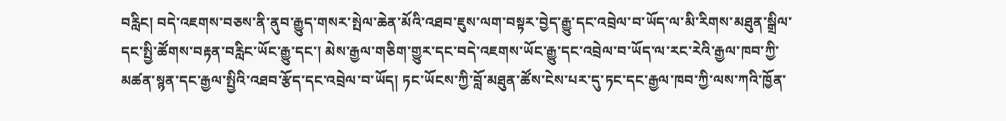བརླིང། བདེ་འཇགས་བཅས་ནི་ནུབ་རྒྱུད་གསར་སྤེལ་ཆེན་མོའི་འཐབ་ཇུས་ལག་བསྟར་བྱེད་རྒྱུ་དང་འབྲེལ་བ་ཡོད་ལ་མི་རིགས་མཐུན་སྒྲིལ་དང་སྤྱི་ཚོགས་བརྟན་བརླིང་ཡོང་རྒྱུ་དང་། མེས་རྒྱལ་གཅིག་གྱུར་དང་བདེ་འཇགས་ཡོང་རྒྱུ་དང་འབྲེལ་བ་ཡོད་ལ་རང་རེའི་རྒྱལ་ཁབ་ཀྱི་མཚན་སྙན་དང་རྒྱལ་སྤྱིའི་འཐབ་རྩོད་དང་འབྲེལ་བ་ཡོད། ཏང་ཡོངས་ཀྱི་བློ་མཐུན་ཚོས་ངེས་པར་དུ་ཏང་དང་རྒྱལ་ཁབ་ཀྱི་ལས་ཀའི་ཁྱོན་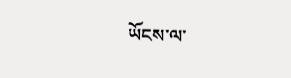ཡོངས་ལ་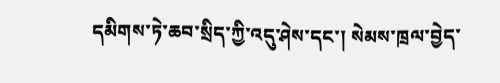དམིགས་ཏེ་ཆབ་སྲིད་ཀྱི་འདུ་ཤེས་དང་། སེམས་ཁྲལ་བྱེད་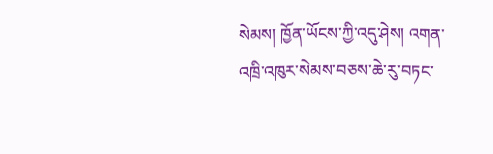སེམས། ཁྱོན་ཡོངས་ཀྱི་འདུ་ཤེས། འགན་འཁྲི་འཁུར་སེམས་བཅས་ཆེ་རུ་བཏང་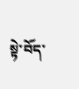སྟེ་བོད་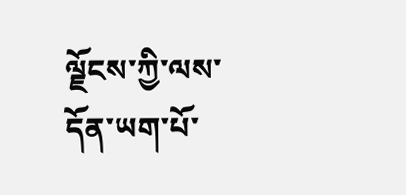ལྗོངས་ཀྱི་ལས་དོན་ཡག་པོ་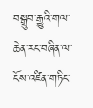བསྒྲུབ་རྒྱུའི་གལ་ཆེན་རང་བཞིན་ལ་ངོས་འཛིན་གཏིང་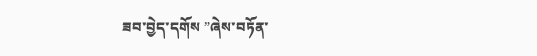ཟབ་བྱེད་དགོས ”ཞེས་བཏོན་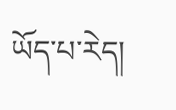ཡོད་པ་རེད།